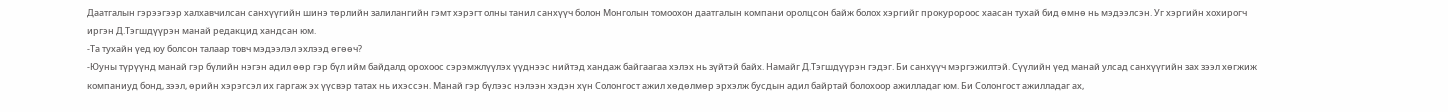Даатгалын гэрээгээр халхавчилсан санхүүгийн шинэ төрлийн залилангийн гэмт хэрэгт олны танил санхүүч болон Монголын томоохон даатгалын компани оролцсон байж болох хэргийг прокуророос хаасан тухай бид өмнө нь мэдээлсэн. Уг хэргийн хохирогч иргэн Д.Тэгшдүүрэн манай редакцид хандсан юм.
-Та тухайн үед юу болсон талаар товч мэдээлэл эхлээд өгөөч?
-Юуны түрүүнд манай гэр бүлийн нэгэн адил өөр гэр бүл ийм байдалд орохоос сэрэмжлүүлэх үүднээс нийтэд хандаж байгаагаа хэлэх нь зүйтэй байх. Намайг Д.Тэгшдүүрэн гэдэг. Би санхүүч мэргэжилтэй. Сүүлийн үед манай улсад санхүүгийн зах зээл хөгжиж компаниуд бонд, зээл, өрийн хэрэгсэл их гаргаж эх үүсвэр татах нь ихэссэн. Манай гэр бүлээс нэлээн хэдэн хүн Солонгост ажил хөдөлмөр эрхэлж бусдын адил байртай болохоор ажилладаг юм. Би Солонгост ажилладаг ах,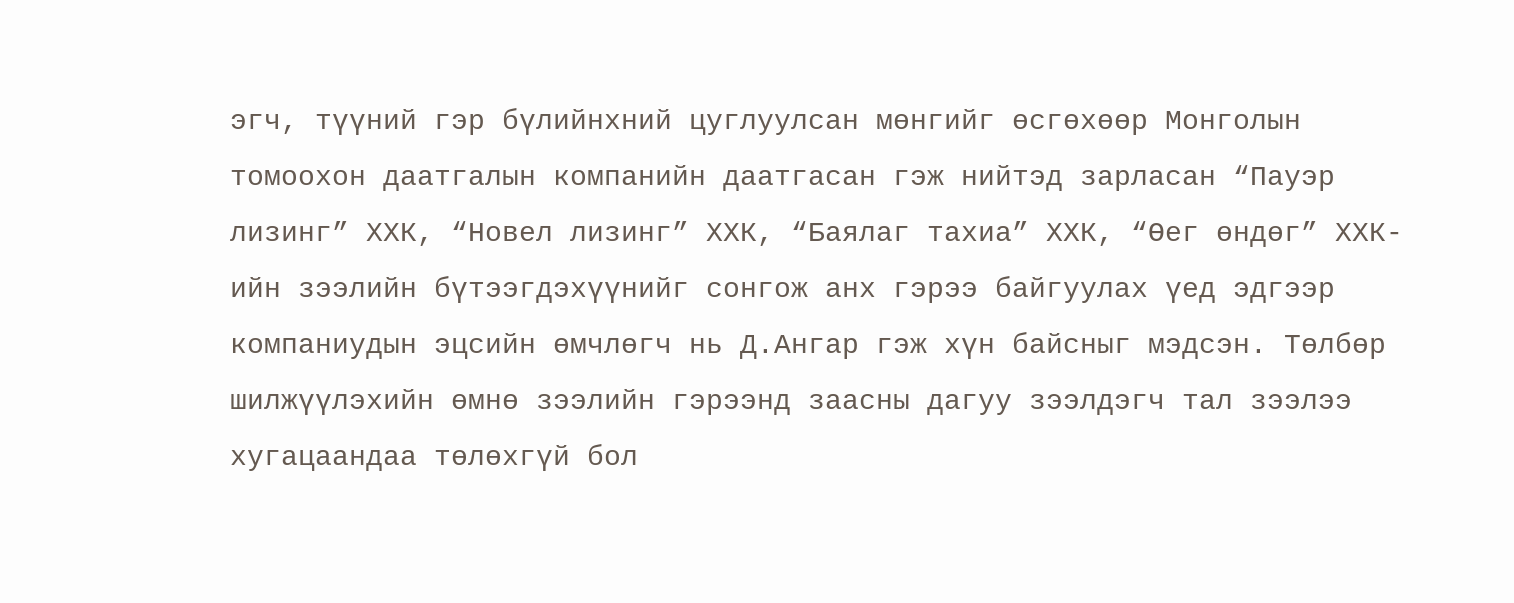эгч, түүний гэр бүлийнхний цуглуулсан мөнгийг өсгөхөөр Монголын томоохон даатгалын компанийн даатгасан гэж нийтэд зарласан “Пауэр лизинг” ХХК, “Новел лизинг” ХХК, “Баялаг тахиа” ХХК, “Өег өндөг” ХХК-ийн зээлийн бүтээгдэхүүнийг сонгож анх гэрээ байгуулах үед эдгээр компаниудын эцсийн өмчлөгч нь Д.Ангар гэж хүн байсныг мэдсэн. Төлбөр шилжүүлэхийн өмнө зээлийн гэрээнд заасны дагуу зээлдэгч тал зээлээ хугацаандаа төлөхгүй бол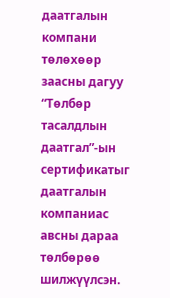даатгалын компани төлөхөөр заасны дагуу “Төлбөр тасалдлын даатгал”-ын сертификатыг даатгалын компаниас авсны дараа төлбөрөө шилжүүлсэн.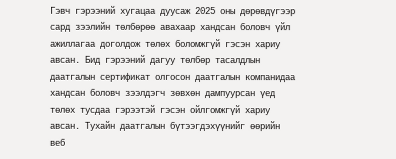Гэвч гэрээний хугацаа дуусаж 2025 оны дөрөвдүгээр сард зээлийн төлбөрөө авахаар хандсан боловч үйл ажиллагаа доголдож төлөх боломжгүй гэсэн хариу авсан. Бид гэрээний дагуу төлбөр тасалдлын даатгалын сертификат олгосон даатгалын компанидаа хандсан боловч зээлдэгч зөвхөн дампуурсан үед төлөх тусдаа гэрээтэй гэсэн ойлгомжгүй хариу авсан. Тухайн даатгалын бүтээгдэхүүнийг өөрийн веб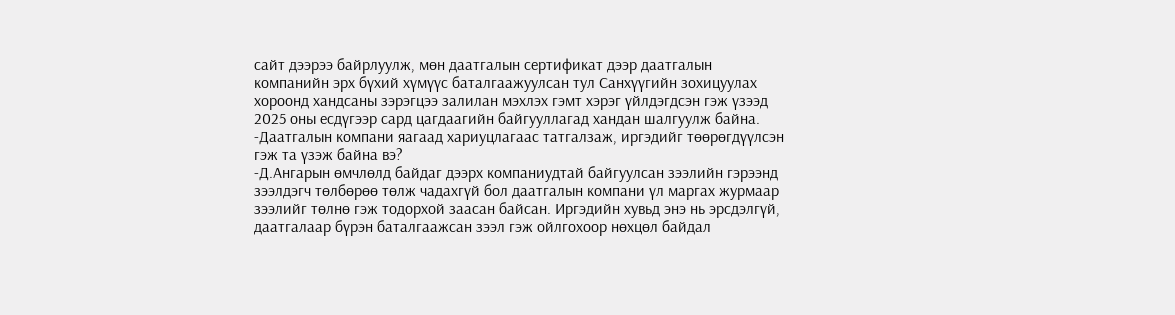сайт дээрээ байрлуулж, мөн даатгалын сертификат дээр даатгалын компанийн эрх бүхий хүмүүс баталгаажуулсан тул Санхүүгийн зохицуулах хороонд хандсаны зэрэгцээ залилан мэхлэх гэмт хэрэг үйлдэгдсэн гэж үзээд 2025 оны есдүгээр сард цагдаагийн байгууллагад хандан шалгуулж байна.
-Даатгалын компани яагаад хариуцлагаас татгалзаж, иргэдийг төөрөгдүүлсэн гэж та үзэж байна вэ?
-Д.Ангарын өмчлөлд байдаг дээрх компаниудтай байгуулсан зээлийн гэрээнд зээлдэгч төлбөрөө төлж чадахгүй бол даатгалын компани үл маргах журмаар зээлийг төлнө гэж тодорхой заасан байсан. Иргэдийн хувьд энэ нь эрсдэлгүй, даатгалаар бүрэн баталгаажсан зээл гэж ойлгохоор нөхцөл байдал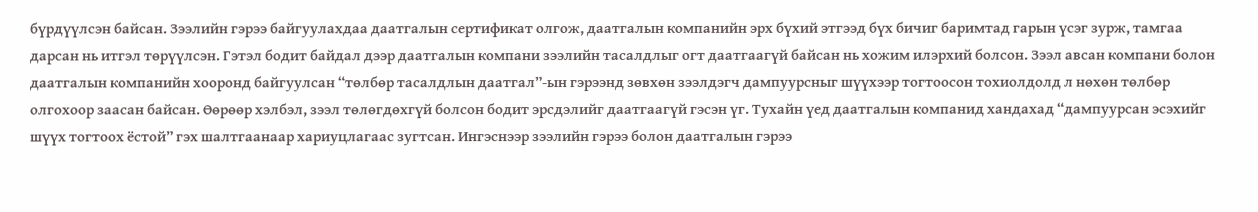бүрдүүлсэн байсан. Зээлийн гэрээ байгуулахдаа даатгалын сертификат олгож, даатгалын компанийн эрх бүхий этгээд бүх бичиг баримтад гарын үсэг зурж, тамгаа дарсан нь итгэл төрүүлсэн. Гэтэл бодит байдал дээр даатгалын компани зээлийн тасалдлыг огт даатгаагүй байсан нь хожим илэрхий болсон. Зээл авсан компани болон даатгалын компанийн хооронд байгуулсан “төлбөр тасалдлын даатгал”-ын гэрээнд зөвхөн зээлдэгч дампуурсныг шүүхээр тогтоосон тохиолдолд л нөхөн төлбөр олгохоор заасан байсан. Өөрөөр хэлбэл, зээл төлөгдөхгүй болсон бодит эрсдэлийг даатгаагүй гэсэн үг. Тухайн үед даатгалын компанид хандахад “дампуурсан эсэхийг шүүх тогтоох ёстой” гэх шалтгаанаар хариуцлагаас зугтсан. Ингэснээр зээлийн гэрээ болон даатгалын гэрээ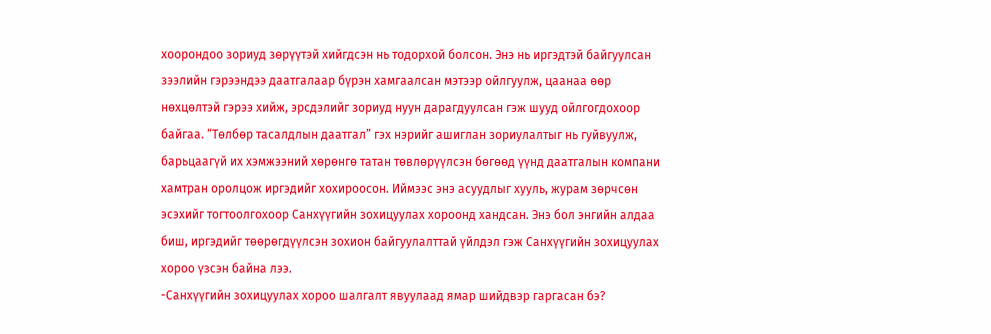хоорондоо зориуд зөрүүтэй хийгдсэн нь тодорхой болсон. Энэ нь иргэдтэй байгуулсан зээлийн гэрээндээ даатгалаар бүрэн хамгаалсан мэтээр ойлгуулж, цаанаа өөр нөхцөлтэй гэрээ хийж, эрсдэлийг зориуд нуун дарагдуулсан гэж шууд ойлгогдохоор байгаа. “Төлбөр тасалдлын даатгал” гэх нэрийг ашиглан зориулалтыг нь гуйвуулж, барьцаагүй их хэмжээний хөрөнгө татан төвлөрүүлсэн бөгөөд үүнд даатгалын компани хамтран оролцож иргэдийг хохироосон. Иймээс энэ асуудлыг хууль, журам зөрчсөн эсэхийг тогтоолгохоор Санхүүгийн зохицуулах хороонд хандсан. Энэ бол энгийн алдаа биш, иргэдийг төөрөгдүүлсэн зохион байгуулалттай үйлдэл гэж Санхүүгийн зохицуулах хороо үзсэн байна лээ.
-Санхүүгийн зохицуулах хороо шалгалт явуулаад ямар шийдвэр гаргасан бэ?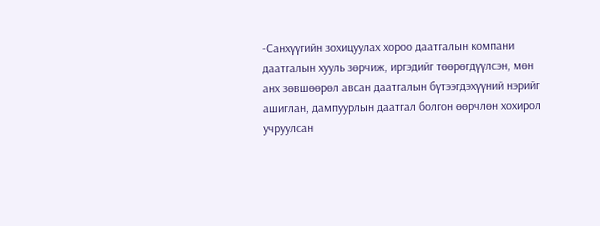-Санхүүгийн зохицуулах хороо даатгалын компани даатгалын хууль зөрчиж, иргэдийг төөрөгдүүлсэн, мөн анх зөвшөөрөл авсан даатгалын бүтээгдэхүүний нэрийг ашиглан, дампуурлын даатгал болгон өөрчлөн хохирол учруулсан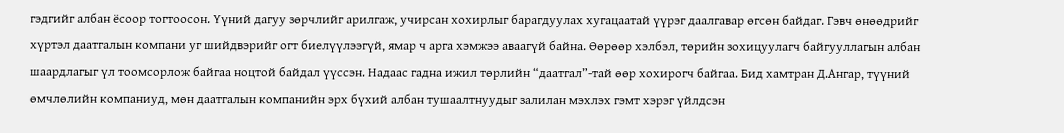гэдгийг албан ёсоор тогтоосон. Үүний дагуу зөрчлийг арилгаж, учирсан хохирлыг барагдуулах хугацаатай үүрэг даалгавар өгсөн байдаг. Гэвч өнөөдрийг хүртэл даатгалын компани уг шийдвэрийг огт биелүүлээгүй, ямар ч арга хэмжээ аваагүй байна. Өөрөөр хэлбэл, төрийн зохицуулагч байгууллагын албан шаардлагыг үл тоомсорлож байгаа ноцтой байдал үүссэн. Надаас гадна ижил төрлийн “даатгал”-тай өөр хохирогч байгаа. Бид хамтран Д.Ангар, түүний өмчлөлийн компаниуд, мөн даатгалын компанийн эрх бүхий албан тушаалтнуудыг залилан мэхлэх гэмт хэрэг үйлдсэн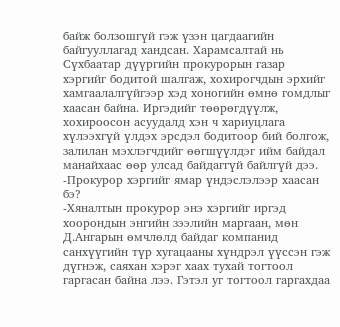байж болзошгүй гэж үзэн цагдаагийн байгууллагад хандсан. Харамсалтай нь Сүхбаатар дүүргийн прокурорын газар хэргийг бодитой шалгаж, хохирогчдын эрхийг хамгаалалгүйгээр хэд хоногийн өмнө гомдлыг хаасан байна. Иргэдийг төөрөгдүүлж, хохироосон асуудалд хэн ч хариуцлага хүлээхгүй үлдэх эрсдэл бодитоор бий болгож, залилан мэхлэгчдийг өөгшүүлдэг ийм байдал манайхаас өөр улсад байдаггүй байлгүй дээ.
-Прокурор хэргийг ямар үндэслэлээр хаасан бэ?
-Хяналтын прокурор энэ хэргийг иргэд хоорондын энгийн зээлийн маргаан, мөн Д.Ангарын өмчлөлд байдаг компанид санхүүгийн түр хугацааны хүндрэл үүссэн гэж дүгнэж, саяхан хэрэг хаах тухай тогтоол гаргасан байна лээ. Гэтэл уг тогтоол гаргахдаа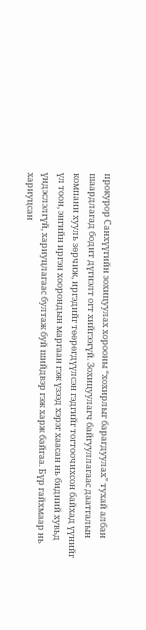прокурор Санхүүгийн зохицуулах хорооны “хохирлыг барагдуулах” тухай албан шаардлагад бодит дүгнэлт огт хийгээгүй. Зохицуулагч байгууллагаас даатгалын компани хууль зөрчиж, иргэдийг төөрөгдүүлсэн гэдгийг тогтоочихсон байхад үүнийг үл тоон, энгийн иргэн хоорондын маргаан гэж үзээд хэрэг хаасан нь бидний хувьд үндэслэлгүй, хариуцлагаас бултаж буй шийдвэр гэж харж байгаа. Бүр гайхмаар нь хариуцсан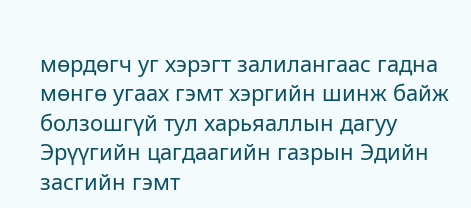мөрдөгч уг хэрэгт залилангаас гадна мөнгө угаах гэмт хэргийн шинж байж болзошгүй тул харьяаллын дагуу Эрүүгийн цагдаагийн газрын Эдийн засгийн гэмт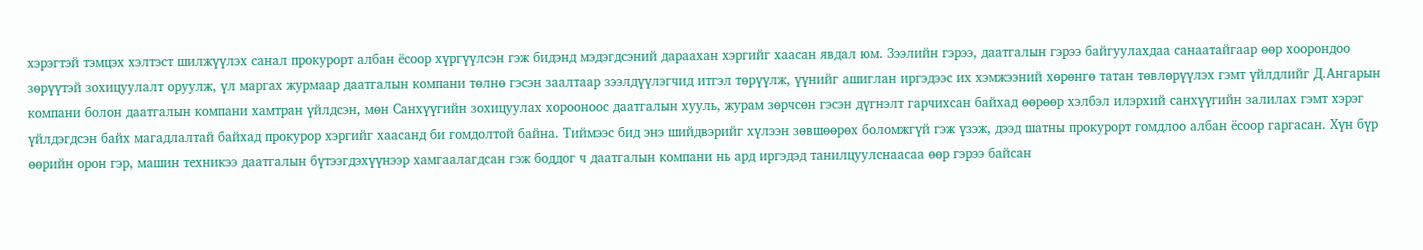хэрэгтэй тэмцэх хэлтэст шилжүүлэх санал прокурорт албан ёсоор хүргүүлсэн гэж бидэнд мэдэгдсэний дараахан хэргийг хаасан явдал юм. Зээлийн гэрээ, даатгалын гэрээ байгуулахдаа санаатайгаар өөр хоорондоо зөрүүтэй зохицуулалт оруулж, үл маргах журмаар даатгалын компани төлнө гэсэн заалтаар зээлдүүлэгчид итгэл төрүүлж, үүнийг ашиглан иргэдээс их хэмжээний хөрөнгө татан төвлөрүүлэх гэмт үйлдлийг Д.Ангарын компани болон даатгалын компани хамтран үйлдсэн, мөн Санхүүгийн зохицуулах хорооноос даатгалын хууль, журам зөрчсөн гэсэн дүгнэлт гарчихсан байхад өөрөөр хэлбэл илэрхий санхүүгийн залилах гэмт хэрэг үйлдэгдсэн байх магадлалтай байхад прокурор хэргийг хаасанд би гомдолтой байна. Тиймээс бид энэ шийдвэрийг хүлээн зөвшөөрөх боломжгүй гэж үзэж, дээд шатны прокурорт гомдлоо албан ёсоор гаргасан. Хүн бүр өөрийн орон гэр, машин техникээ даатгалын бүтээгдэхүүнээр хамгаалагдсан гэж боддог ч даатгалын компани нь ард иргэдэд танилцуулснаасаа өөр гэрээ байсан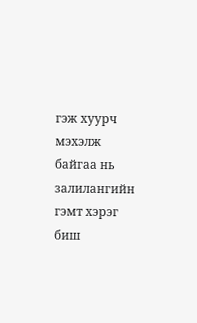гэж хуурч мэхэлж байгаа нь залилангийн гэмт хэрэг биш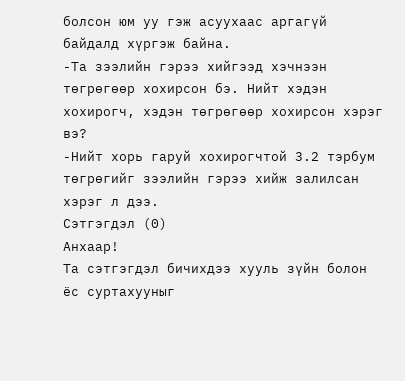болсон юм уу гэж асуухаас аргагүй байдалд хүргэж байна.
-Та зээлийн гэрээ хийгээд хэчнээн төгрөгөөр хохирсон бэ. Нийт хэдэн хохирогч, хэдэн төгрөгөөр хохирсон хэрэг вэ?
-Нийт хорь гаруй хохирогчтой 3.2 тэрбум төгрөгийг зээлийн гэрээ хийж залилсан хэрэг л дээ.
Сэтгэгдэл (0)
Анхаар!
Та сэтгэгдэл бичихдээ хууль зүйн болон ёс суртахууныг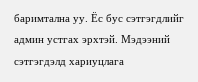баримтална уу. Ёс бус сэтгэгдлийг админ устгах эрхтэй. Мэдээний сэтгэгдэлд хариуцлага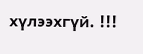хүлээхгүй. !!!